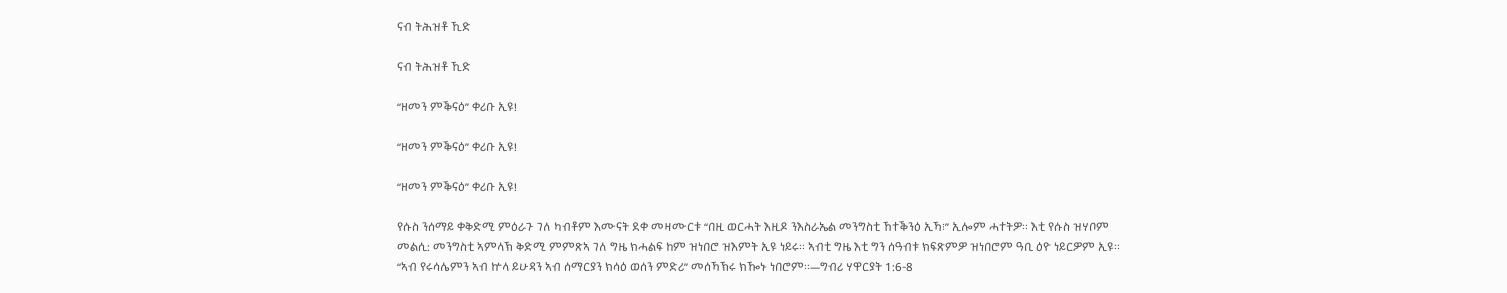ናብ ትሕዝቶ ኺድ

ናብ ትሕዝቶ ኺድ

“ዘመን ምቕናዕ” ቀሪቡ ኢዩ!

“ዘመን ምቕናዕ” ቀሪቡ ኢዩ!

“ዘመን ምቕናዕ” ቀሪቡ ኢዩ!

የሱስ ንሰማይ ቀቅድሚ ምዕራጉ ገለ ካብቶም እሙናት ደቀ መዛሙርቱ “በዚ ወርሓት እዚዶ ንእስራኤል መንግስቲ ኸተቕንዕ ኢኻ፧” ኢሎም ሓተትዎ። እቲ የሱስ ዝሃቦም መልሲ: መንግስቲ ኣምላኽ ቅድሚ ምምጽኣ ገለ ግዜ ክሓልፍ ከም ዝነበሮ ዝእምት ኢዩ ነይሩ። ኣብቲ ግዜ እቲ ግን ሰዓብቱ ክፍጽምዎ ዝነበሮም ዓቢ ዕዮ ነይርዎም ኢዩ። “ኣብ የሩሳሌምን ኣብ ኵላ ይሁዳን ኣብ ሰማርያን ክሳዕ ወሰን ምድሪ” መሰኻኽሩ ክዀኑ ነበሮም።—ግብሪ ሃዋርያት 1:6-8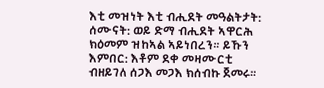እቲ መዝነት እቲ ብሒደት መዓልትታት: ሰሙናት: ወይ ድማ ብሒደት ኣዋርሕ ክዕመም ዝከኣል ኣይነበረን። ይኹን እምበር: እቶም ደቀ መዛሙርቲ ብዘይገለ ሰጋእ መጋእ ክሰብኩ ጀመሩ።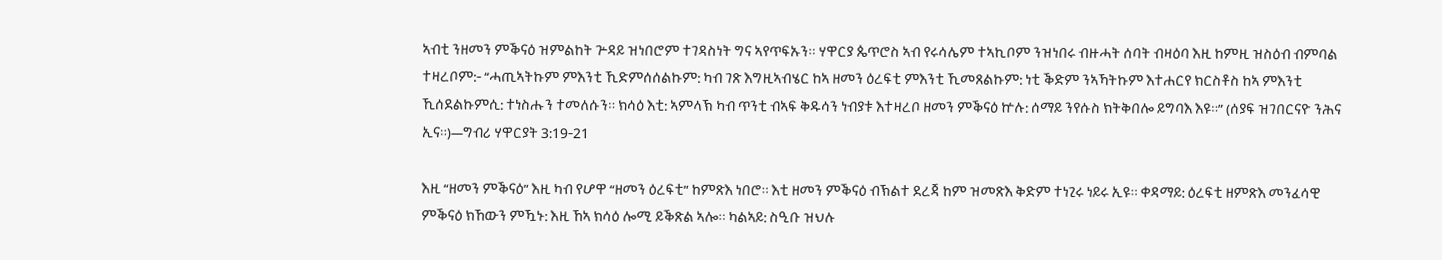ኣብቲ ንዘመን ምቕናዕ ዝምልከት ጕዳይ ዝነበሮም ተገዳስነት ግና ኣየጥፍኡን። ሃዋርያ ጴጥሮስ ኣብ የሩሳሌም ተኣኪቦም ንዝነበሩ ብዙሓት ሰባት ብዛዕባ እዚ ከምዚ ዝስዕብ ብምባል ተዛረቦም:- “ሓጢኣትኩም ምእንቲ ኺድምሰሰልኩም: ካብ ገጽ እግዚኣብሄር ከኣ ዘመን ዕረፍቲ ምእንቲ ኺመጸልኩም: ነቲ ቕድም ንኣኻትኩም እተሐርየ ክርስቶስ ከኣ ምእንቲ ኺሰደልኩምሲ: ተነስሑን ተመለሱን። ክሳዕ እቲ: ኣምላኽ ካብ ጥንቲ ብኣፍ ቅዱሳን ነብያቱ እተዛረቦ ዘመን ምቕናዕ ኵሉ: ሰማይ ንየሱስ ክትቅበሎ ይግባእ እዩ።” (ሰያፍ ዝገበርናዮ ንሕና ኢና።)—ግብሪ ሃዋርያት 3:19-21

እዚ “ዘመን ምቕናዕ” እዚ ካብ የሆዋ “ዘመን ዕረፍቲ” ከምጽእ ነበሮ። እቲ ዘመን ምቕናዕ ብኽልተ ደረጃ ከም ዝመጽእ ቅድም ተነጊሩ ነይሩ ኢዩ። ቀዳማይ: ዕረፍቲ ዘምጽእ መንፈሳዊ ምቕናዕ ክኸውን ምዃኑ: እዚ ኸኣ ክሳዕ ሎሚ ይቕጽል ኣሎ። ካልኣይ: ስዒቡ ዝህሉ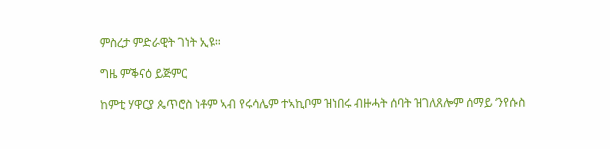ምስረታ ምድራዊት ገነት ኢዩ።

ግዜ ምቕናዕ ይጅምር

ከምቲ ሃዋርያ ጴጥሮስ ነቶም ኣብ የሩሳሌም ተኣኪቦም ዝነበሩ ብዙሓት ሰባት ዝገለጸሎም ሰማይ ‘ንየሱስ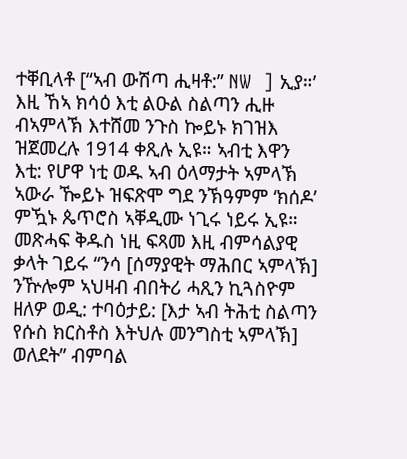ተቐቢላቶ [“ኣብ ውሽጣ ሒዛቶ:” NW  ] ኢያ።’ እዚ ኸኣ ክሳዕ እቲ ልዑል ስልጣን ሒዙ ብኣምላኽ እተሸመ ንጉስ ኰይኑ ክገዝእ ዝጀመረሉ 1914 ቀጺሉ ኢዩ። ኣብቲ እዋን እቲ: የሆዋ ነቲ ወዱ ኣብ ዕላማታት ኣምላኽ ኣውራ ዀይኑ ዝፍጽሞ ግደ ንኽዓምም ‘ክሰዶ’ ምዃኑ ጴጥሮስ ኣቐዲሙ ነጊሩ ነይሩ ኢዩ። መጽሓፍ ቅዱስ ነዚ ፍጻመ እዚ ብምሳልያዊ ቃላት ገይሩ “ንሳ [ሰማያዊት ማሕበር ኣምላኽ] ንዅሎም ኣህዛብ ብበትሪ ሓጺን ኪጓስዮም ዘለዎ ወዲ: ተባዕታይ: [እታ ኣብ ትሕቲ ስልጣን የሱስ ክርስቶስ እትህሉ መንግስቲ ኣምላኽ] ወለደት” ብምባል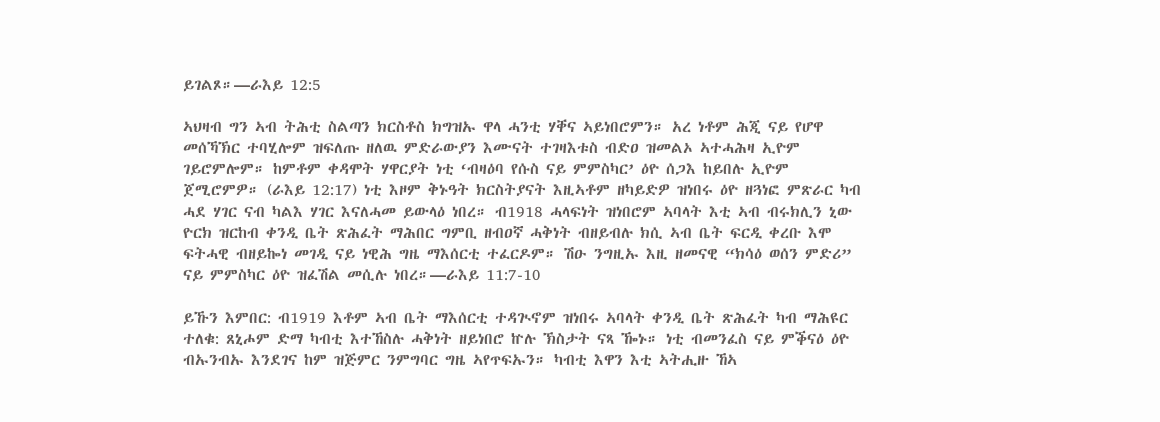ይገልጾ።—ራእይ 12:5

ኣህዛብ ግን ኣብ ትሕቲ ስልጣን ክርስቶስ ክግዝኡ ዋላ ሓንቲ ሃቐና ኣይነበሮምን። አረ ነቶም ሕጂ ናይ የሆዋ መሰኻኽር ተባሂሎም ዝፍለጡ ዘለዉ ምድራውያን እሙናት ተገዛእቱስ ብድዐ ዝመልኦ ኣተሓሕዛ ኢዮም ገይሮምሎም። ከምቶም ቀዳሞት ሃዋርያት ነቲ ‘ብዛዕባ የሱስ ናይ ምምስካር’ ዕዮ ሰጋእ ከይበሉ ኢዮም ጀሚሮምዎ። (ራእይ 12:17) ነቲ እዞም ቅኑዓት ክርስትያናት እዚኣቶም ዘካይድዎ ዝነበሩ ዕዮ ዘጓነፎ ምጽራር ካብ ሓደ ሃገር ናብ ካልእ ሃገር እናለሓመ ይውላዕ ነበረ። ብ1918 ሓላፍነት ዝነበሮም ኣባላት እቲ ኣብ ብሩክሊን ኒው ዮርክ ዝርከብ ቀንዲ ቤት ጽሕፈት ማሕበር ግምቢ ዘብዐኛ ሓቅነት ብዘይብሉ ክሲ ኣብ ቤት ፍርዲ ቀረቡ እሞ ፍትሓዊ ብዘይኰነ መገዲ ናይ ነዊሕ ግዜ ማእሰርቲ ተፈርዶም። ሽዑ ንግዚኡ እዚ ዘመናዊ “ክሳዕ ወሰን ምድሪ” ናይ ምምስካር ዕዮ ዝፈሽል መሲሉ ነበረ።—ራእይ 11:7-10

ይኹን እምበር: ብ1919 እቶም ኣብ ቤት ማእሰርቲ ተዳጒኖም ዝነበሩ ኣባላት ቀንዲ ቤት ጽሕፈት ካብ ማሕዩር ተለቁ: ጸኒሖም ድማ ካብቲ እተኸስሉ ሓቅነት ዘይነበሮ ኵሉ ኽስታት ናጻ ዀኑ። ነቲ ብመንፈስ ናይ ምቕናዕ ዕዮ ብኡንብኡ እንደገና ከም ዝጅምር ንምግባር ግዜ ኣየጥፍኡን። ካብቲ እዋን እቲ ኣትሒዙ ኸኣ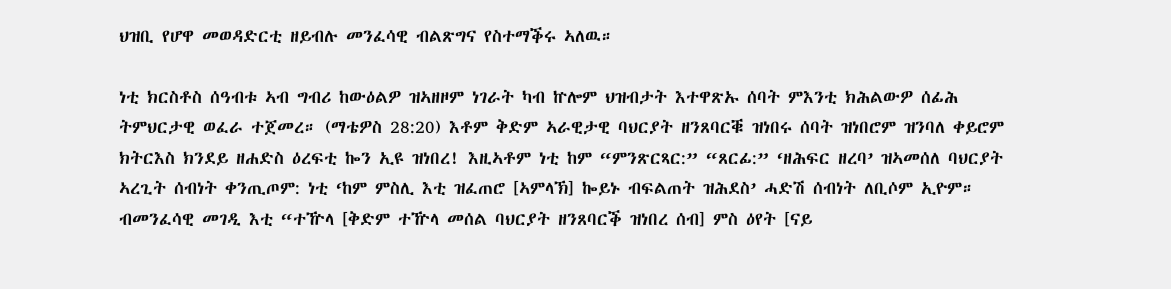ህዝቢ የሆዋ መወዳድርቲ ዘይብሉ መንፈሳዊ ብልጽግና የስተማቕሩ ኣለዉ።

ነቲ ክርስቶስ ሰዓብቱ ኣብ ግብሪ ከውዕልዎ ዝኣዘዞም ነገራት ካብ ኵሎም ህዝብታት እተዋጽኡ ሰባት ምእንቲ ክሕልውዎ ሰፊሕ ትምህርታዊ ወፈራ ተጀመረ። (ማቴዎስ 28:20) እቶም ቅድም ኣራዊታዊ ባህርያት ዘንጸባርቑ ዝነበሩ ሰባት ዝነበሮም ዝንባለ ቀይሮም ክትርእስ ክንደይ ዘሐድስ ዕረፍቲ ኰን ኢዩ ዝነበረ! እዚኣቶም ነቲ ከም “ምንጽርጻር:” “ጸርፊ:” ‘ዘሕፍር ዘረባ’ ዝኣመሰለ ባህርያት ኣረጊት ሰብነት ቀንጢጦም: ነቲ ‘ከም ምስሊ እቲ ዝፈጠሮ [ኣምላኽ] ኰይኑ ብፍልጠት ዝሕደስ’ ሓድሽ ሰብነት ለቢሶም ኢዮም። ብመንፈሳዊ መገዲ እቲ “ተዅላ [ቅድም ተዅላ መሰል ባህርያት ዘንጸባርቕ ዝነበረ ሰብ] ምስ ዕየት [ናይ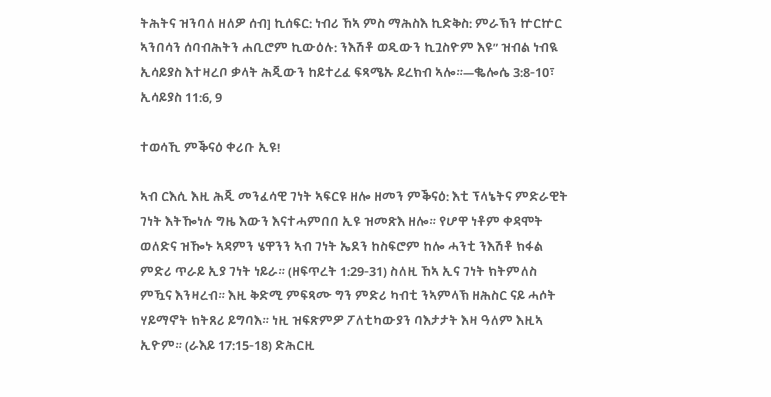ትሕትና ዝንባለ ዘለዎ ሰብ] ኪሰፍር: ነብሪ ኸኣ ምስ ማሕስእ ኪድቅስ: ምራኽን ኵርኵር ኣንበሳን ሰባብሕትን ሐቢሮም ኪውዕሉ: ንእሽቶ ወዲውን ኪጓስዮም እዩ” ዝብል ነብዪ ኢሳይያስ እተዛረቦ ቃላት ሕጂውን ከይተረፈ ፍጻሜኡ ይረክብ ኣሎ።—ቈሎሴ 3:8-10፣ ኢሳይያስ 11:6, 9

ተወሳኺ ምቕናዕ ቀሪቡ ኢዩ!

ኣብ ርእሲ እዚ ሕጂ መንፈሳዊ ገነት ኣፍርዩ ዘሎ ዘመን ምቕናዕ: እቲ ፕላኔትና ምድራዊት ገነት እትዀነሉ ግዜ እውን እናተሓምበበ ኢዩ ዝመጽእ ዘሎ። የሆዋ ነቶም ቀዳሞት ወለድና ዝዀኑ ኣዳምን ሄዋንን ኣብ ገነት ኤደን ከስፍሮም ከሎ ሓንቲ ንእሽቶ ክፋል ምድሪ ጥራይ ኢያ ገነት ነይራ። (ዘፍጥረት 1:29-31) ስለዚ ኸኣ ኢና ገነት ክትምለስ ምዃና እንዛረብ። እዚ ቅድሚ ምፍጻሙ ግን ምድሪ ካብቲ ንኣምላኽ ዘሕስር ናይ ሓሶት ሃይማኖት ክትጸሪ ይግባእ። ነዚ ዝፍጽምዎ ፖለቲካውያን ባእታታት እዛ ዓለም እዚኣ ኢዮም። (ራእይ 17:15-18) ድሕርዚ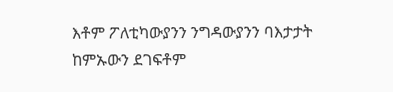እቶም ፖለቲካውያንን ንግዳውያንን ባእታታት ከምኡውን ደገፍቶም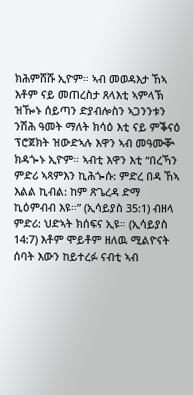ክሕምሸሹ ኢዮም። ኣብ መወዳእታ ኸኣ እቶም ናይ መጠረስታ ጸላእቲ ኣምላኽ ዝዀኑ ሰይጣን ድያብሎስን ኣጋንንቱን ንሽሕ ዓመት ማለት ክሳዕ እቲ ናይ ምቕናዕ ፕሮጀክት ዝውድኣሉ እዋን ኣብ መዓሙቝ ክዳጐኑ ኢዮም። ኣብቲ እዋን እቲ “በረኻን ምድሪ ኣጻምእን ኪሕጐሱ: ምድረ በዳ ኸኣ እልል ኪብል: ከም ጽጌረዳ ድማ ኪዕምብብ እዩ።” (ኢሳይያስ 35:1) ብዘላ ምድሪ: ህድኣት ክሰፍና ኢዩ። (ኢሳይያስ 14:7) እቶም ሞይቶም ዘለዉ ሚልዮናት ሰባት እውን ከይተረፉ ናብቲ ኣብ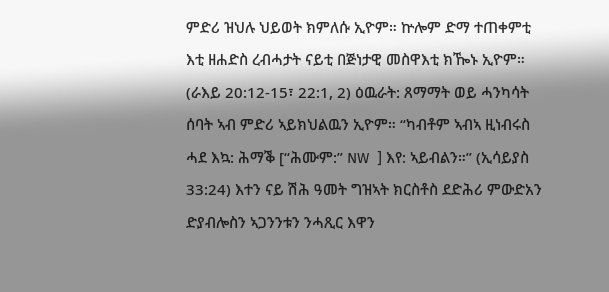ምድሪ ዝህሉ ህይወት ክምለሱ ኢዮም። ኵሎም ድማ ተጠቀምቲ እቲ ዘሐድስ ረብሓታት ናይቲ በጅነታዊ መስዋእቲ ክዀኑ ኢዮም። (ራእይ 20:12-15፣ 22:1, 2) ዕዉራት: ጸማማት ወይ ሓንካሳት ሰባት ኣብ ምድሪ ኣይክህልዉን ኢዮም። “ካብቶም ኣብኣ ዚነብሩስ ሓደ እኳ: ሕማቕ [“ሕሙም:” NW  ] እየ: ኣይብልን።” (ኢሳይያስ 33:24) እተን ናይ ሽሕ ዓመት ግዝኣት ክርስቶስ ደድሕሪ ምውድአን ድያብሎስን ኣጋንንቱን ንሓጺር እዋን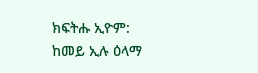ክፍትሑ ኢዮም: ከመይ ኢሉ ዕላማ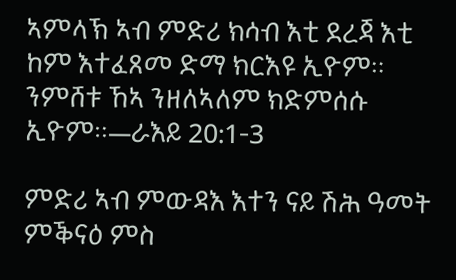ኣምላኽ ኣብ ምድሪ ክሳብ እቲ ደረጃ እቲ ከም እተፈጸመ ድማ ክርእዩ ኢዮም። ንምሸቱ ኸኣ ንዘለኣለም ክድምሰሱ ኢዮም።—ራእይ 20:1-3

ምድሪ ኣብ ምውዳእ እተን ናይ ሽሕ ዓመት ምቕናዕ ምስ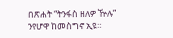በጽሐት “ትንፋስ ዘለዎ ዅሉ” ንየሆዋ ከመስግኖ ኢዩ።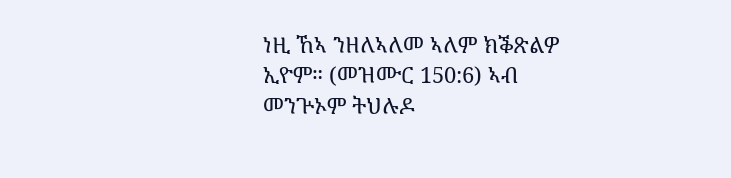ነዚ ኸኣ ንዘለኣለመ ኣለም ክቕጽልዎ ኢዮም። (መዝሙር 150:6) ኣብ መንጕኦም ትህሉዶ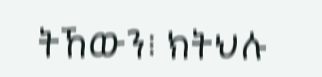ትኸውን፧ ክትህሉ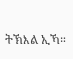ትኽእል ኢኻ።